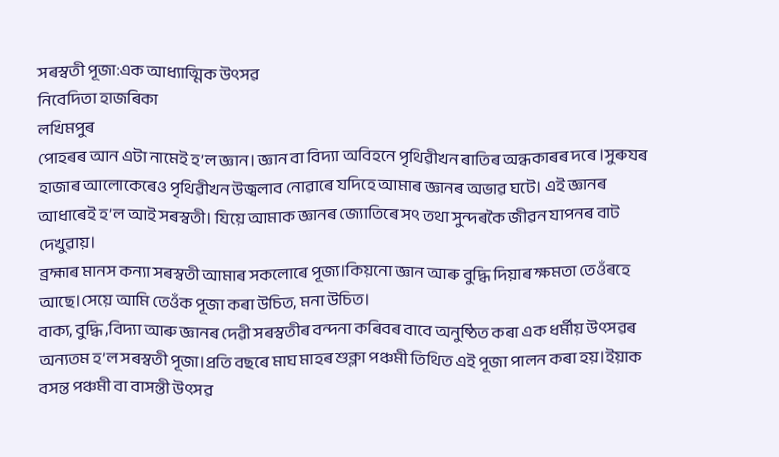সৰস্বতী পূজা:এক আধ্যাত্মিক উৎসৱ
নিবেদিতা হাজৰিকা
লখিমপুৰ
পোহৰৰ আন এটা নামেই হ’ল জ্ঞান। জ্ঞান বা বিদ্যা অবিহনে পৃথিৱীখন ৰাতিৰ অন্ধকাৰৰ দৰে ।সুৰুযৰ হাজাৰ আলোকেৰেও পৃথিৱীখন উজ্বলাব নোৱাৰে যদিহে আমাৰ জ্ঞানৰ অভাৱ ঘটে। এই জ্ঞানৰ আধাৰেই হ’ল আই সৰস্বতী। যিয়ে আমাক জ্ঞানৰ জ্যোতিৰে সৎ তথা সুন্দৰকৈ জীৱন যাপনৰ বাট দেখুৱায়।
ব্ৰহ্মাৰ মানস কন্যা সৰস্বতী আমাৰ সকলোৰে পূজ্য।কিয়নো জ্ঞান আৰু বুদ্ধি দিয়াৰ ক্ষমতা তেওঁৰহে আছে।সেয়ে আমি তেওঁক পূজা কৰা উচিত, মনা উচিত।
বাক্য, বুদ্ধি ,বিদ্যা আৰু জ্ঞানৰ দেৱী সৰস্বতীৰ বন্দনা কৰিবৰ বাবে অনুষ্ঠিত কৰা এক ধৰ্মীয় উৎসৱৰ অন্যতম হ’ল সৰস্বতী পূজা।প্ৰতি বছৰে মাঘ মাহৰ শুক্লা পঞ্চমী তিথিত এই পূজা পালন কৰা হয়।ইয়াক বসন্ত পঞ্চমী বা বাসন্তী উৎসৱ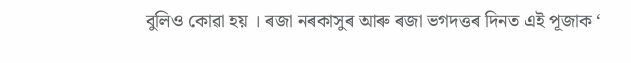বুলিও কোৱা হয় । ৰজা নৰকাসুৰ আৰু ৰজা ভগদত্তৰ দিনত এই পূজাক ‘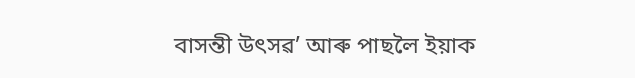বাসন্তী উৎসৱ’ আৰু পাছলৈ ইয়াক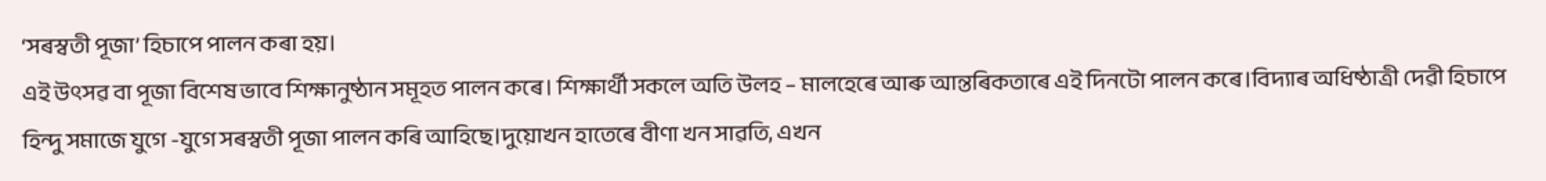‘সৰস্বতী পূজা’ হিচাপে পালন কৰা হয়।
এই উৎসৱ বা পূজা বিশেষ ভাবে শিক্ষানুষ্ঠান সমূহত পালন কৰে। শিক্ষাৰ্থী সকলে অতি উলহ – মালহেৰে আৰু আন্তৰিকতাৰে এই দিনটো পালন কৰে।বিদ্যাৰ অধিষ্ঠাত্ৰী দেৱী হিচাপে হিন্দু সমাজে যুগে -যুগে সৰস্বতী পূজা পালন কৰি আহিছে।দুয়োখন হাতেৰে বীণা খন সাৱতি, এখন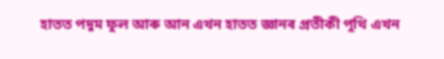হাতত পদুম ফুল আৰু আন এখন হাতত জ্ঞানৰ প্ৰতীকী পুথি এখন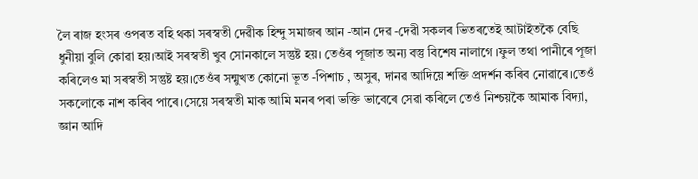লৈ ৰাজ হংসৰ ওপৰত বহি থকা সৰস্বতী দেৱীক হিন্দু সমাজৰ আন -আন দেৱ -দেৱী সকলৰ ভিতৰতেই আটাইতকৈ বেছি ধুনীয়া বুলি কোৱা হয়।আই সৰস্বতী খুব সোনকালে সন্তুষ্ট হয়। তেওঁৰ পূজাত অন্য বস্তু বিশেষ নালাগে ।ফুল তথা পানীৰে পূজা কৰিলেও মা সৰস্বতী সন্তুষ্ট হয়।তেওঁৰ সন্মুখত কোনো ভূত -পিশাচ , অসুৰ, দানৱ আদিয়ে শক্তি প্ৰদৰ্শন কৰিব নোৱাৰে।তেওঁ সকলোকে নাশ কৰিব পাৰে।সেয়ে সৰস্বতী মাক আমি মনৰ পৰা ভক্তি ভাবেৰে সেৱা কৰিলে তেওঁ নিশ্চয়কৈ আমাক বিদ্যা, জ্ঞান আদি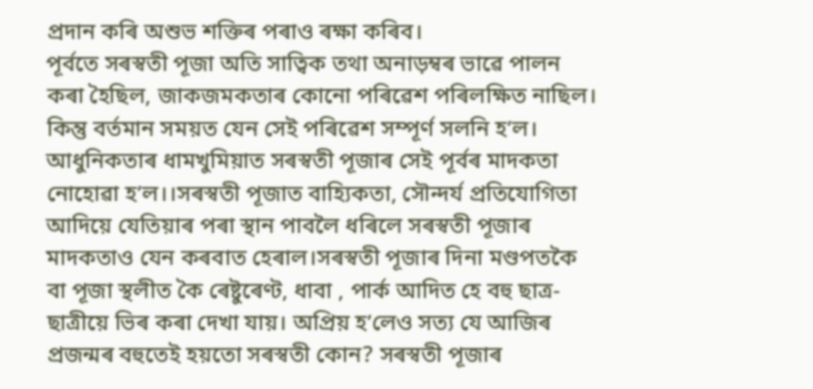প্ৰদান কৰি অশুভ শক্তিৰ পৰাও ৰক্ষা কৰিব।
পূৰ্বতে সৰস্বতী পূজা অতি সাত্বিক তথা অনাড়ম্বৰ ভাৱে পালন কৰা হৈছিল, জাকজমকতাৰ কোনো পৰিৱেশ পৰিলক্ষিত নাছিল। কিন্তু বৰ্তমান সময়ত যেন সেই পৰিৱেশ সম্পূৰ্ণ সলনি হ’ল। আধুনিকতাৰ ধামখুমিয়াত সৰস্বতী পূজাৰ সেই পূৰ্বৰ মাদকতা নোহোৱা হ’ল।।সৰস্বতী পূজাত বাহ্যিকতা, সৌন্দৰ্য প্ৰতিযোগিতা আদিয়ে যেতিয়াৰ পৰা স্থান পাবলৈ ধৰিলে সৰস্বতী পূজাৰ মাদকতাও যেন কৰবাত হেৰাল।সৰস্বতী পূজাৰ দিনা মণ্ডপতকৈ বা পূজা স্থলীত কৈ ৰেষ্টুৰেণ্ট, ধাবা , পাৰ্ক আদিত হে বহু ছাত্ৰ-ছাত্ৰীয়ে ভিৰ কৰা দেখা যায়। অপ্ৰিয় হ’লেও সত্য যে আজিৰ প্ৰজন্মৰ বহুতেই হয়তো সৰস্বতী কোন? সৰস্বতী পূজাৰ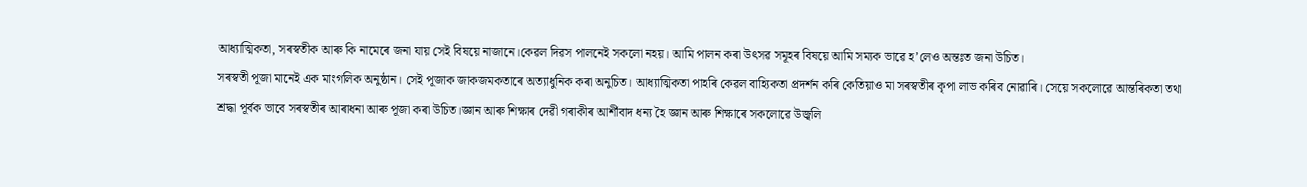আধ্যাত্মিকতা, সৰস্বতীক আৰু কি নামেৰে জনা যায় সেই বিষয়ে নাজানে।কেৱল দিৱস পালনেই সকলো নহয়। আমি পালন কৰা উৎসৱ সমূহৰ বিষয়ে আমি সম্যক ভাৱে হ’লেও অন্তঃত জনা উচিত।
সৰস্বতী পূজা মানেই এক মাংগলিক অনুষ্ঠান। সেই পূজাক জাকজমকতাৰে অত্যাধুনিক কৰা অনুচিত। আধ্যাত্মিকতা পাহৰি কেৱল বাহ্যিকতা প্ৰদৰ্শন কৰি কেতিয়াও মা সৰস্বতীৰ কৃপা লাভ কৰিব নোৱাৰি। সেয়ে সকলোৱে আন্তৰিকতা তথা শ্ৰদ্ধা পূৰ্বক ভাবে সৰস্বতীৰ আৰাধনা আৰু পূজা কৰা উচিত।জ্ঞান আৰু শিক্ষাৰ দেৱী গৰাকীৰ আৰ্শীবাদ ধন্য হৈ জ্ঞান আৰু শিক্ষাৰে সকলোৱে উজ্বলি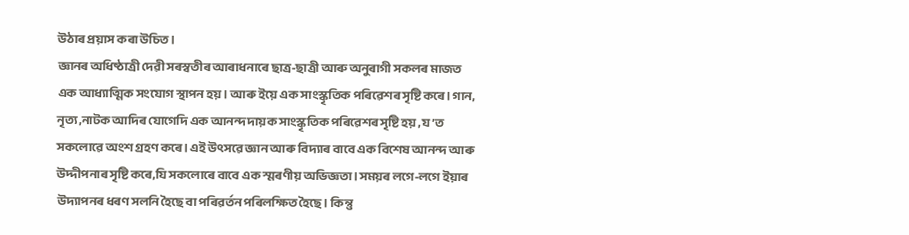উঠাৰ প্ৰয়াস কৰা উচিত।
জ্ঞানৰ অধিষ্ঠাত্ৰী দেৱী সৰস্বতীৰ আৰাধনাৰে ছাত্ৰ-ছাত্ৰী আৰু অনুৰাগী সকলৰ মাজত এক আধ্যাত্মিক সংযোগ স্থাপন হয়। আৰু ইয়ে এক সাংস্কৃতিক পৰিৱেশৰ সৃষ্টি কৰে। গান, নৃত্য ,নাটক আদিৰ যোগেদি এক আনন্দ দায়ক সাংস্কৃতিক পৰিৱেশৰ সৃষ্টি হয় ,য’ত সকলোৱে অংশ গ্ৰহণ কৰে। এই উৎসৱে জ্ঞান আৰু বিদ্যাৰ বাবে এক বিশেষ আনন্দ আৰু উদ্দীপনাৰ সৃষ্টি কৰে,যি সকলোৰে বাবে এক স্মৰণীয় অভিজ্ঞতা।সময়ৰ লগে-লগে ইয়াৰ উদ্যাপনৰ ধৰণ সলনি হৈছে বা পৰিৱৰ্তন পৰিলক্ষিত হৈছে। কিন্তু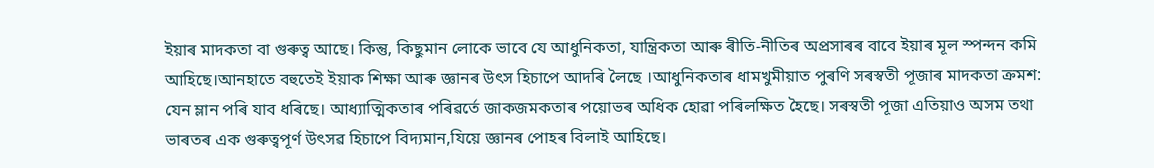ইয়াৰ মাদকতা বা গুৰুত্ব আছে। কিন্তু, কিছুমান লোকে ভাবে যে আধুনিকতা, যান্ত্ৰিকতা আৰু ৰীতি-নীতিৰ অপ্ৰসাৰৰ বাবে ইয়াৰ মূল স্পন্দন কমি আহিছে।আনহাতে বহুতেই ইয়াক শিক্ষা আৰু জ্ঞানৰ উৎস হিচাপে আদৰি লৈছে ।আধুনিকতাৰ ধামখুমীয়াত পুৰণি সৰস্বতী পূজাৰ মাদকতা ক্ৰমশ: যেন ম্লান পৰি যাব ধৰিছে। আধ্যাত্মিকতাৰ পৰিৱৰ্তে জাকজমকতাৰ পয়োভৰ অধিক হোৱা পৰিলক্ষিত হৈছে। সৰস্বতী পূজা এতিয়াও অসম তথা ভাৰতৰ এক গুৰুত্বপূৰ্ণ উৎসৱ হিচাপে বিদ্যমান,যিয়ে জ্ঞানৰ পোহৰ বিলাই আহিছে।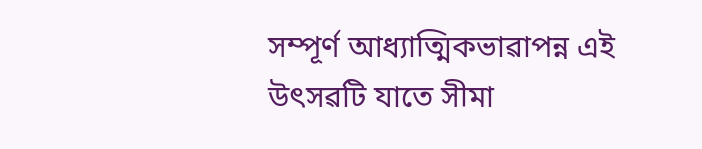সম্পূৰ্ণ আধ্যাত্মিকভাৱাপন্ন এই উৎসৱটি যাতে সীমা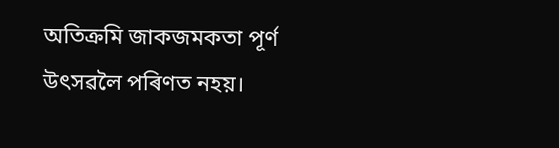অতিক্ৰমি জাকজমকতা পূৰ্ণ উৎসৱলৈ পৰিণত নহয়।